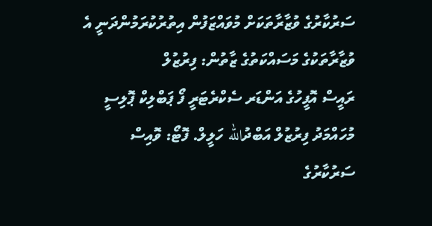ސަރުކާރުގެ ވުޒާރާތަކަށް މުވައްޒަފުން އިތުރުކުރަމުންދަނީ އެ ވުޒާރާތަކުގެ މަސައްކަތުގެ ޒާތުން: ފިރުޒުލް
ރައީސް އޮފީހުގެ އަންޑަރ ސެކްރެޓަރީ ފޯ ޕަބްލިކް ޕޮލިސީ މުހައްމަދު ފިރުޒުލް އަބްދުالله ހަލީލް. ފޮޓޯ: ވޮއިސް
ސަރުކާރުގެ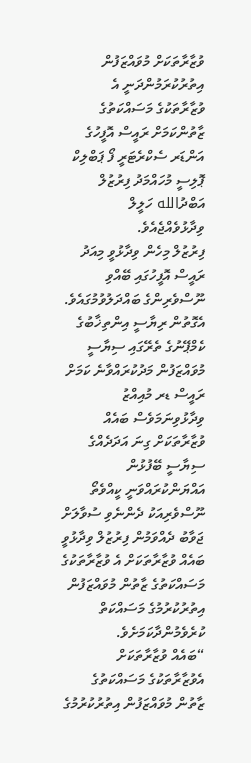ވުޒާރާތަކަށް މުވައްޒަފުން އިތުރުކުރަމުންދަނީ އެ ވުޒާރާތަކުގެ މަސައްކަތުގެ ޒާތުންކަމަށް ރައީސް އޮފީހުގެ އަންޑަރ ސެކްރެޓަރީ ފޯ ޕަބްލިކް ޕޮލިސީ މުހައްމަދު ފިރުޒުލް އަބްދުالله ހަލީލް ވިދާޅުވެއްޖެއެވެ.
ފިރުޒުލް މިހެން ވިދާޅުވީ މިއަދު ރައީސް އޮފީހުގައި ބޭއްވި ނޫސްވެރިންގެ ބައްދަލުވުމުގައެވެ.
އެގޮތުން ރިޔާސީ އިންތިޚާބުގެ ކެމްޕޭނުގެ ތެރޭގައި ސިޔާސީ މުވައްޒަފުން މަދުކުރައްވާނެ ކަމަށް ރައީސް ޑރ މުއިއްޒު ވިދާޅުވިނަމަވެސް ބައެއް ވުޒާރާތަކަށް ގިނަ އަދަދެއްގެ ސިޔާސީ ބޭފުޅުން އައްޔަންކުރައްވަނީ ކީއްވެތޯ ނޫސްވެރިއަކު ދެންނެވި ސުވާލަށް ޖަވާބު ދެއްވަމުން ފިރުޒުލް ވިދާޅުވީ ބައެއް ވުޒާރާތަކަށް އެ ވުޒާރާތަކުގެ މަސައްކަތުގެ ޒާތުން މުވައްޒަފުން އިތުރުކުރުމުގެ މަސައްކަތް ކުރެވެމުންދާކަމަށެވެ.
“ބައެއް ވުޒާރާތަކަށް އެވުޒާރާތަކުގެ މަސައްކަތުގެ ޒާތުން މުވައްޒަފުން އިތުރުކުރުމުގެ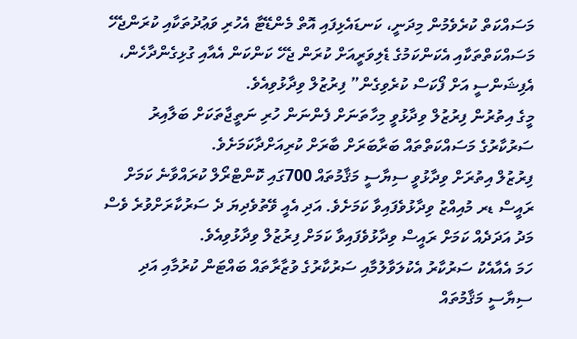މަސައްކަތް ކުރެވެމުން މިދަނީ، ކަނޑައެޅިފައި އޮތް މެންޑޭޓާ އެހުރި ވަޢުދުތަކާއި ކުރަންޖެހޭ މަސައްކަތްތަކާއި އެކަންކަމުގެ ޑެލިވަރީއަށް ކުރަން ޖެހޭ ކަންކަން އެއާއި ގުޅިގެންދާހެން، އެފިޝަންސީ އަށް ފޯކަސް ކުރެވިގެން” ފިރުޒުލް ވިދާޅުވިއެވެ.
މީގެ އިތުރުން ފިރުޒުލް ވިދާޅުވީ މިހާތަނަށް ފެންނަން ހުރި ނަތީޖާތަކަށް ބަލާއިރު ސަރުކާރުގެ މަސައްކަތްތައް ބަރާބަރަށް ބާރަށް ކުރިއަށްދާކަމަށެވެ.
ފިރުޒުލް އިތުރަށް ވިދާޅުވީ ސިޔާސީ މަޤާމުތައް 700ގައި ކޮންޓްރޯލް ކުރައްވާނެ ކަމަށް ރައީސް ޑރ މުއިއްޒު ވިދާޅުވެފައިވާ ކަމަށެވެ. އަދި އެއީ ވޭތުވެދިޔަ ދެ ސަރުކާރަށްވުރެ ވެސް މަދު އަދަދެއް ކަމަށް ރައީސް ވިދާޅުވެފައިވާ ކަމަށް ފިރުޒުލް ވިދާޅުވިއެވެ.
ހަމަ އެއާއެކު ސަރުކާރު އެކުލަވާލުމާއި ސަރުކާރުގެ ވުޒާރާތައް ބައްޓަން ކުރުމާއި އަދި ސިޔާސީ މަޤާމުތައް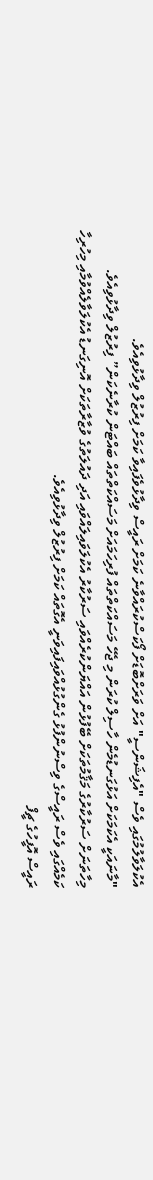އެކުލަވާލުމުގައި ވެސް "އެފިޝަންސީ" އަށް ވަރަށްބޮޑަށް ފޯކަސްކުރައްވާނެ ކަމަށް ރައީސް ވިދާޅުވެފައިވާ ކަމަށް ފިރުޒުލް ވިދާޅުވިއެވެ.
"މާނައަކީ އެކަމަކަށް އަޅުގަނޑުމެން ހާސިލް ކުރަން މި ޖެހޭ މަސައްކަތްތައް ފުރިހަމައަށް މަސައްކަތްތައް ބައްޓަން ކުރާނެކަން” ފިރުޒުލް ވިދާޅުވިއެވެ.
މިހާތަނަށް ސަރުކާރުގެ މަޤާމުތަކަށް ބޭފުޅުން އައްޔަންކުރެއްވައި ސަރުކާރު އެކުލަވައިލައްވައި އަދި ދައުލަތުގެ ވުޒާރާތަކަށް އޮނިގަނޑު އެކުލަވާލެއްވުމާއި މިހުރިހާ ކަމެއްގައި ވެސް ރައީސްގެ ވިސްނުންފުޅު ގެންގުޅުއްވައިފައިވަނީ އެގޮތައް ކަމަށް ފިރުޒުލް ވިދާޅުވިއެވެ.
ރައީސް އޮފީހުގެ ޗީފް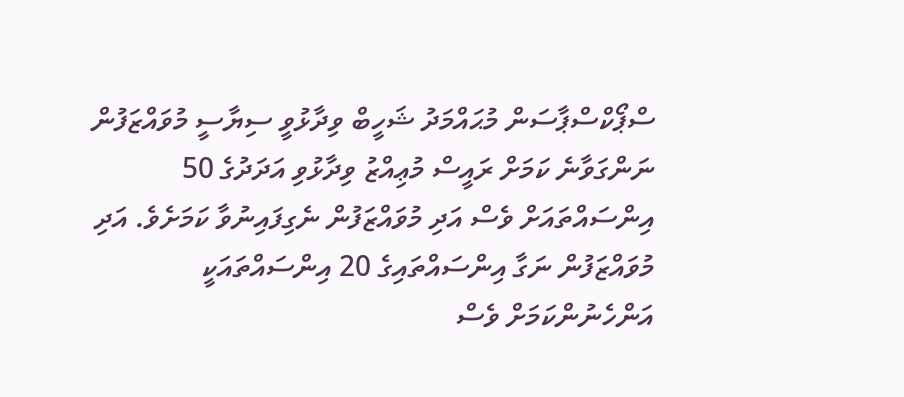ސްޕޯކްސްޕާސަން މުޙައްމަދު ޝަހީބް ވިދާޅުވީ ސިޔާސީ މުވައްޒަފުން ނަންގަވާނެ ކަމަށް ރައީސް މުޢިއްޒު ވިދާޅުވި އަދަދުގެ 50 އިންސައްތައަށް ވެސް އަދި މުވައްޒަފުން ނެގިފައިނުވާ ކަމަށެވެ. އަދި މުވައްޒަފުން ނަގާ އިންސައްތައިގެ 20 އިންސައްތައަކީ އަންހެނުންކަމަށް ވެސް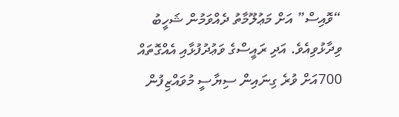“ވޮއިސް” އަށް މަޢުލޫމާތު ދެއްވަމުން ޝަހީބު ވިދާޅުވިއެވެ. އަދި ރައީސްގެ ވަޢުދުފުޅާއި އެއްގޮތައް 700އަށް ވުރެ ގިނައިން ސިޔާސީ މުވައްޒިފުން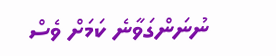ނުނަންގަވާނެ ކަމަށް ވެސް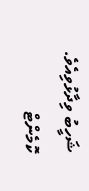ޝަހީބު ވިދާޅުވިއެވެ.
ކޮމެންޓް